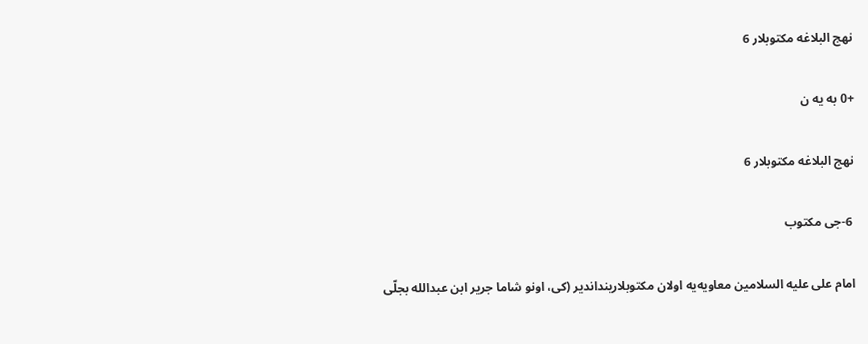نهج البلاغه مكتوبلار 6

+0 به یه ن

نهج البلاغه مكتوبلار 6

 6-جی مكتوب

امام علی علیه السلامین معاویه‌یه اولان مكتوبلارینداندیر (كی، اونو شاما جریر ابن عبدالله بجلّی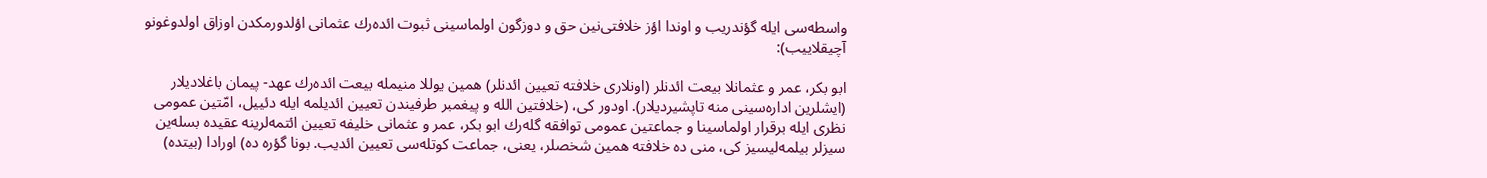واسطه‌‌سی ایله گؤندریب و اوندا اؤز خلافتی‌نین حق و دوزگون اولماسینی ثبوت ائده‌رك عثمانی اؤلدورمكدن اوزاق اولدوغونو آچیقلاییب):

ابو بكر، عمر و عثمانلا بیعت ائدنلر (اونلاری خلافته تعیین ائدنلر) همین یوللا منیمله بیعت ائده‌رك عهد- پیمان باغلادیلار (ایشلرین اداره‌سینی منه تاپشیردیلار). اودور كی، (خلافتین الله و پیغمبر طرفیندن تعیین ائدیلمه ایله دئییل، امّتین عمومی نظری ایله برقرار اولماسینا و جماعتین عمومی توافقه گله‌رك ابو بكر، عمر و عثمانی خلیفه تعیین ائتمه‌لرینه عقیده‌‌ بسله‌ین سیزلر بیلمه‌لیسیز كی، منی ده خلافته همین شخصلر، یعنی، جماعت كوتله‌سی تعیین ائدیب. بونا گؤره ده) اورادا (بیتده)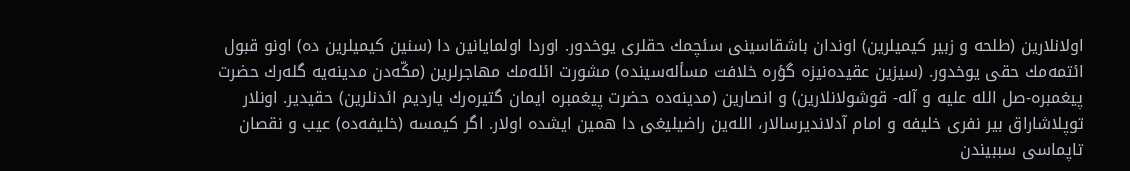اولانلارین (طلحه و زبیر كیمیلرین) اوندان باشقاسینی سئچمك حقلری یوخدور. اوردا اولمایانین دا (سنین كیمیلرین ده) اونو قبول ائتمه‌مك حقی یوخدور. (سیزین عقیده‌‌نیزه گؤره خلافت مسأله‌‌سینده) مشورت ائله‌مك مهاجرلرین (مكّه‌دن مدینه‌یه گله‌رك حضرت پیغمبره-صل الله علیه و آله- قوشولانلارین) و انصارین (مدینه‌ده حضرت پیغمبره ایمان گتیره‌رك یاردیم ائدنلرین) حقیدیر. اونلار توپلاشاراق بیر نفری خلیفه و امام آدلاندیرسالار، الله‌ین راضیلیغی دا همین ایشده اولار. اگر كیمسه (خلیفه‌ده) عیب و نقصان تاپماسی سببیندن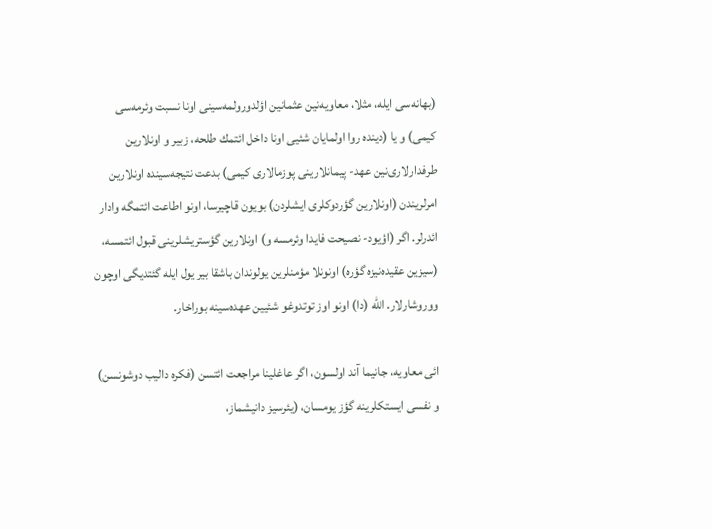(بهانه‌سی ایله، مثلا، معاویه‌نین عثمانین اؤلدورولمه‌سینی اونا نسبت وئرمه‌سی كیمی) و یا (دینده روا اولمایان شئیی اونا داخل ائتمك طلحه، زبیر و اونلارین طرفدارلاری‌نین عهد- پیمانلارینی پوزمالاری كیمی) بدعت نتیجه‌سینده اونلارین امرلریندن (اونلارین گؤردوكلری ایشلردن) بویون قاچیرسا، اونو اطاعت ائتمگه وادار ائدرلر. اگر (اؤیود- نصیحت فایدا وئرمسه و) اونلارین گؤستریشلرینی قبول ائتمسه، (سیزین عقیده‌‌نیزه گؤره) اونونلا مؤمنلرین یولوندان باشقا بیر یول ایله گئتدیگی اوچون ووروشارلار. الله (دا) اونو اوز توتدوغو شئیین عهده‌سینه بوراخار.

ائی معاویه، جانیما آند اولسون، اگر عاغلینا مراجعت ائتسن (فكره دالیب دوشونسن) و نفسی ایستكلرینه گؤز یومسان، (یئرسیز دانیشماز،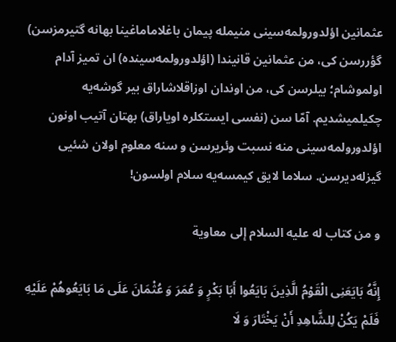عثمانین اؤلدورولمه‌سینی منیمله پیمان باغلاماماغینا بهانه گتیرمزسن) گؤررسن كی، من عثمانین قانیندا (اؤلدورولمه‌سینده) ان تمیز آدام اولموشام؛ بیلرسن كی، من اوندان اوزاقلاشاراق بیر گوشه‌یه چكیلمیشدیم. آمّا سن (نفسی ایستكلره اویاراق) بهتان آتیب اونون اؤلدورولمه‌سینی منه نسبت وئریرسن و سنه معلوم اولان شئیی گیزله‌دیرسن. سلاما لایق كیمسه‌یه سلام اولسون!

و من كتاب له علیه السلام إلى معاویة

إِنَّهُ بَایَعَنِی الْقَوْمُ الَّذِینَ بَایَعُوا أَبَا بَكْرٍ وَ عُمَرَ وَ عُثْمَانَ عَلَى مَا بَایَعُوهُمْ عَلَیْهِ فَلَمْ یَكُنْ لِلشَّاهِدِ أَنْ یَخْتَارَ وَ لَا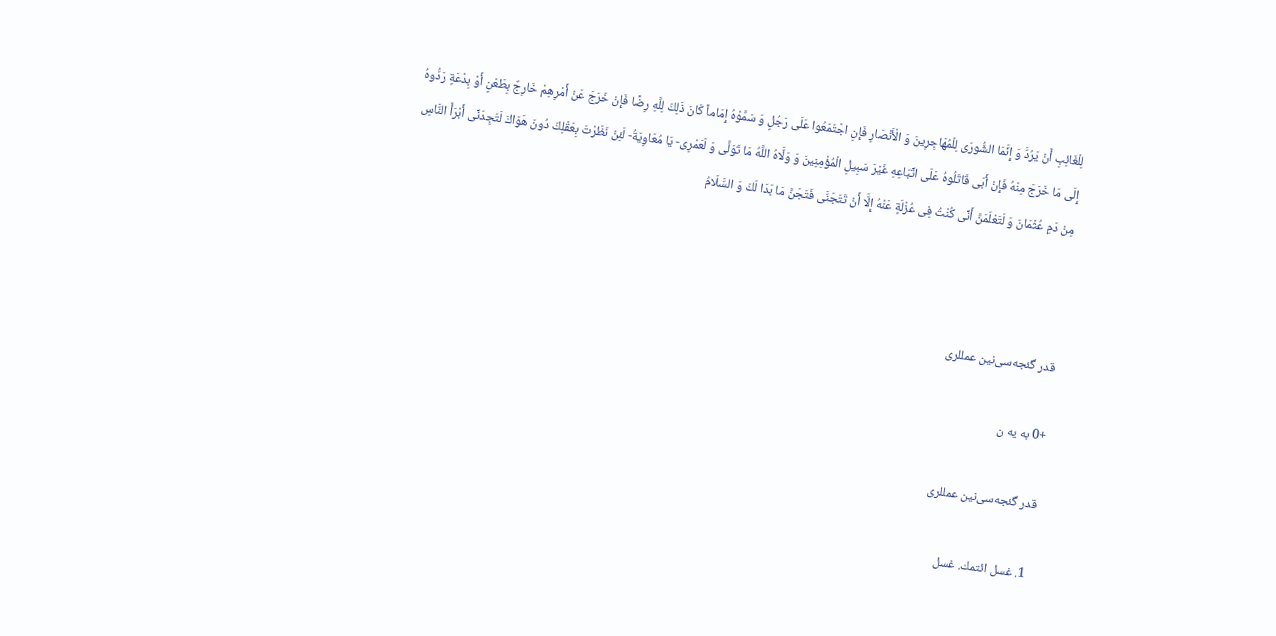لِلْغَائِبِ أَنْ یَرُدَّ وَ إِنَّمَا الشُّورَى لِلْمُهَاجِرِینَ وَ الْأَنْصَارِ فَإِنِ اجْتَمَعُوا عَلَى رَجُلٍ وَ سَمَّوْهُ إِمَاماً كَانَ ذَلِكَ لِلَّهِ رِضًا فَإِنْ خَرَجَ عَنْ أَمْرِهِمْ خَارِجٌ بِطَعْنٍ أَوْ بِدْعَةٍ رَدُّوهُ إِلَى مَا خَرَجَ مِنْهُ فَإِنْ أَبَى قَاتَلُوهُ عَلَى اتِّبَاعِهِ غَیْرَ سَبِیلِ الْمُؤْمِنِینَ وَ وَلَّاهُ اللَّهُ مَا تَوَلَّى وَ لَعَمْرِی- یَا مُعَاوِیَةُ- لَئِنْ نَظَرْتَ بِعَقْلِكَ دُونَ هَوَاكَ لَتَجِدَنِّی أَبْرَأَ النَّاسِ مِنْ دَمِ عُثْمَانَ وَ لَتَعْلَمَنَّ أَنِّی كُنْتُ فِی عُزْلَةٍ عَنْهُ إِلَّا أَنْ تَتَجَنَّى فَتَجَنَّ مَا بَدَا لَكَ وَ السَّلَامُ



قدر گئجه‌سی‌نین عمللری

+0 به یه ن

قدر گئجه‌سی‌نین عمللری

 1. غسل ائتمك. غسل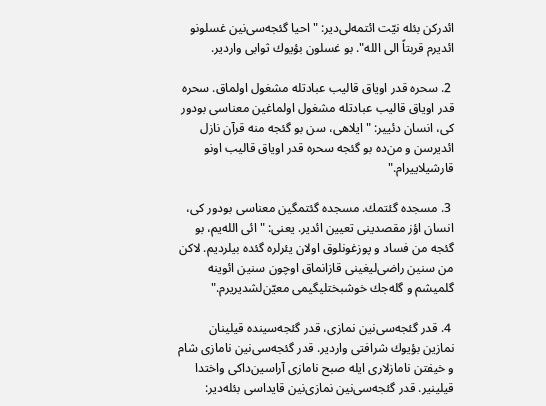ائدركن بئله نیّت ائتمه‌لی‌دیر: "احیا گئجه‌سی‌نین غسلونو ائدیرم قربتاً الی الله". بو غسلون بؤیوك ثوابی واردیر.

 2. سحره قدر اویاق قالیب عبادتله مشغول اولماق. سحره قدر اویاق قالیب عبادتله مشغول اولماغین معناسی بودور كی، انسان دئییر: "ایلاهی، سن بو گئجه منه قرآن نازل ائدیرسن و من‌ده بو گئجه سحره قدر اویاق قالیب اونو قارشیلاییرام."

 3. مسجده گئتمك. مسجده گئتمگین معناسی بودور كی، انسان اؤز مقصدینی تعیین ائدیر. یعنی: "ائی الله‌یم، بو گئجه من فساد و پوزغونلوق اولان یئرلره گئده بیلردیم. لاكن من سنین راضی‌لیغینی قازانماق اوچون سنین ائوینه گلمیشم و گله‌جك خوشبختلیگیمی معیّن‌لشدیریرم."

 4. قدر گئجه‌سی‌نین نمازی، قدر گئجه‌سینده قیلینان نمازین بؤیوك شرافتی واردیر. قدر گئجه‌سی‌نین نامازی شام و خیفتن نامازلاری ایله صبح نامازی آراسین‌داكی واختدا قیلینیر. قدر گئجه‌سی‌نین نمازی‌نین قایداسی بئله‌دیر: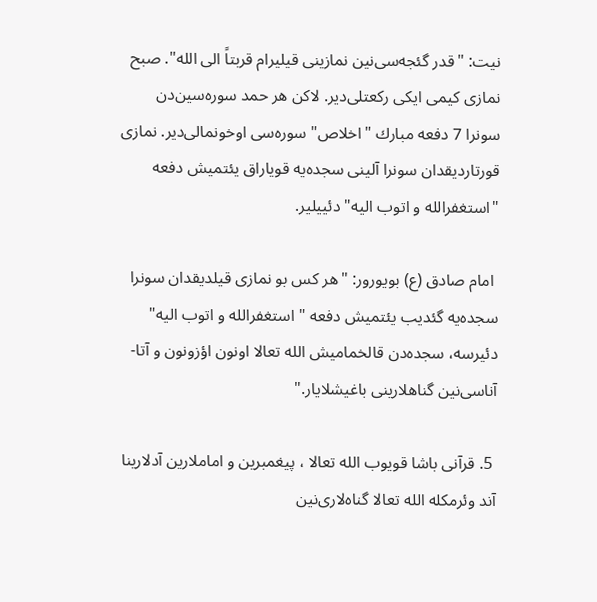نیت: "قدر گئجه‌سی‌نین نمازینی قیلیرام قربتاً الی الله". صبح نمازی كیمی ایكی ركعتلی‌دیر. لاكن هر حمد سوره‌سین‌دن سونرا 7 دفعه مبا‌رك "اخلاص" سوره‌سی اوخونما‌لی‌دیر. نمازی قورتاردیقدان سونرا آلینی سجده‌یه قویا‌راق یئتمیش دفعه "استغفرالله و اتوب الیه" دئییلیر.

 امام صادق (ع) بویورور: "هر كس بو نمازی قیلدیقدان سونرا سجده‌یه گئدیب یئتمیش دفعه " استغفرالله و اتوب الیه" دئیرسه، سجده‌دن قالخمامیش الله تعالا اونون اؤزونون و آتا- آناسی‌نین گناهلارینی باغیشلایار."

 5. قرآنی باشا قویوب الله تعالا ، پیغمبرین و اماملارین آدلارینا آند وئرمكله الله تعالا گناه‌لاری‌نین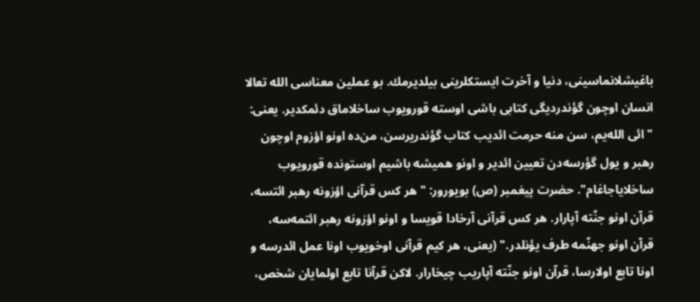باغیشلانماسینی، دنیا و آخرت ایستكلرینی بیلدیرمك. بو عملین معناسی الله تعالا انسان اوچون گؤندردیگی كتابی باشی اوسته قورویوب ساخلاماق دئمكدیر. یعنی: "ائی الله‌یم، سن منه حرمت ائدیب كتاب گؤندریرسن، من‌ده اونو اؤزوم اوچون رهبر و یول گؤرسه‌دن تعیین ائدیر و اونو همیشه باشیم اوستونده قورویوب ساخلایاجاغام". حضرت پیغمبر (ص) بویورور: "هر كس قرآنی اؤزونه رهبر ائتسه، قرآن اونو جنّته آپارار. هر كس قرآنی آرخادا قویسا و اونو اؤزونه رهبر ائتمه‌سه، قرآن اونو جهنّمه طرف یؤنلدر." (یعنی، هر كیم قرآنی اوخویوب اونا عمل ائدرسه و اونا تابع اولارسا، قرآن اونو جنّته آپاریب چیخارار. لاكن قرآنا تابع اولمایان شخص،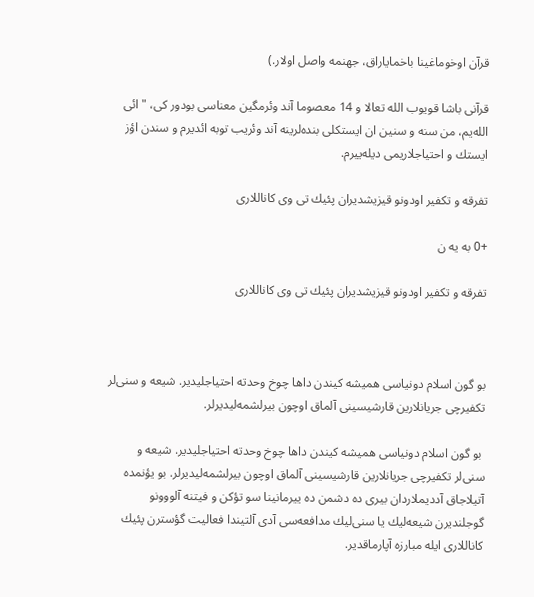قرآن اوخوماغینا باخمایا‌راق، جهنمه واصل اولار.)

قرآنی باشا قویوب الله تعالا و 14 معصوما آند وئرمگین معناسی بودور كی، "ائی الله‌یم، من سنه و سنین ان ایستكلی بنده‌لرینه آند وئریب توبه ائدیرم و سندن اؤز ایستك و احتیاجلاریمی دیله‌ییرم.

تفرقه و تكفیر اودونو قیزیشدیران پئیك تی وی كاناللاری

+0 به یه ن

تفرقه و تكفیر اودونو قیزیشدیران پئیك تی وی كاناللاری



بو گون اسلام دونیاسی همیشه كیندن داها چوخ وحدته احتیاجلیدیر. شیعه و سنی‌لر تكفیرچی جریانلارین قارشیسینی آلماق اوچون بیرلشمه‌لیدیرلر.

 بو گون اسلام دونیاسی همیشه كیندن داها چوخ وحدته احتیاجلیدیر. شیعه و سنی‌لر تكفیرچی جریانلارین قارشیسینی آلماق اوچون بیرلشمه‌لیدیرلر. بو یؤنمده آتیلا‌جاق آددیملاردان بیری ده دشمن ده ییرمانینا سو تؤكن و فیتنه آلووونو گوجلندیرن شیعه‌لیك یا سنی‌لیك مدافعه‌سی آدی آلتیندا فعالیت گؤسترن پئیك كاناللاری ایله مبارزه آپارماقدیر.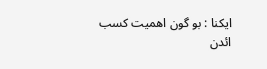ایكنا : بو گون اهمیت كسب ائدن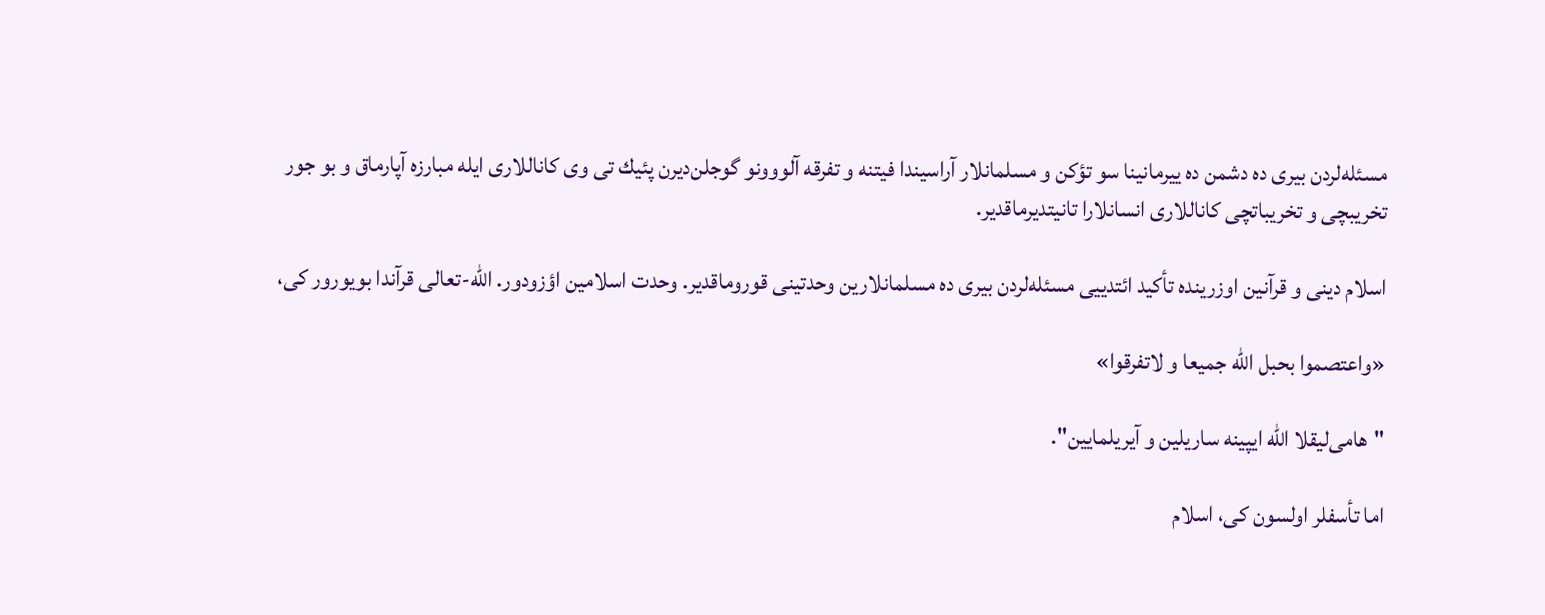مسئله‌لردن بیری ده دشمن ده ییرمانینا سو تؤكن و مسلمانلار آراسیندا فیتنه و تفرقه آلووونو گوجلن‌دیرن پئیك تی وی كاناللاری ایله مبارزه آپارماق و بو جور تخریبچی و تخریباتچی كاناللاری انسانلارا تانیتدیرماقدیر.

اسلام دینی و قرآنین اوزرینده تأكید ائتدییی مسئله‌لردن بیری ده مسلمانلارین وحدتینی قوروماقدیر. وحدت اسلامین اؤزودور. الله-تعالی قرآندا بویورور كی،

«واعتصموا بحبل الله جمیعا و لاتفرقوا»

"هامی‌لیقلا الله ایپینه ساریلین و آیریلمایین".

اما تأسفلر اولسون كی، اسلام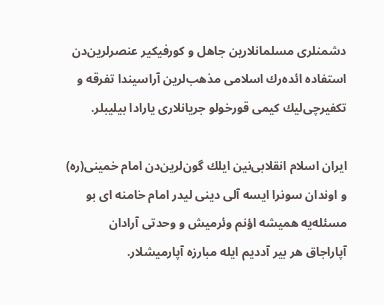دشمنلری مسلمانلارین جاهل و كورفیكیر عنصرلرین‌دن استفاده ائده‌رك اسلامی مذهب‌لرین آراسیندا تفرقه و تكفیرچی‌لیك كیمی قورخولو جریانلاری یارادا بیلیبلر.

ایران اسلام انقلابی‌نین ایلك گون‌لرین‌دن امام خمینی(ره) و اوندان سونرا ایسه آلی دینی لیدر امام خامنه ای بو مسئله‌یه همیشه اؤنم وئرمیش و وحدتی آرا‌دان آپارا‌جاق هر بیر آددیم ایله مبارزه آپارمیشلار.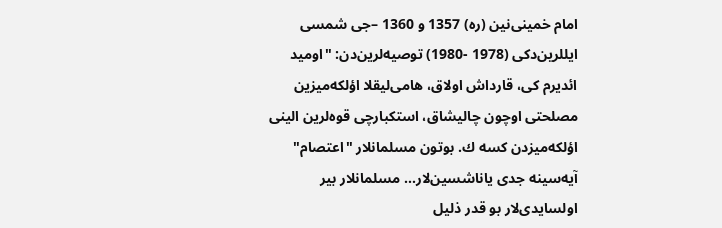امام خمینی‌نین (ره) 1357 و 1360 –جی شمسی ایللرین‌دكی (1978 -1980) توصیه‌لرین‌دن: "اومید ائدیرم كی، قارداش اولاق، هامی‌لیقلا اؤلكه‌میزین مصلحتی اوچون چالیشاق، استكبارچی قوه‌لرین الینی اؤلكه‌میزدن كسه ك. بوتون مسلمانلار "اعتصام" آیه‌سینه جدی یاناشسین‌لار... مسلمانلار بیر اولسایدی‌لار بو قدر ذلیل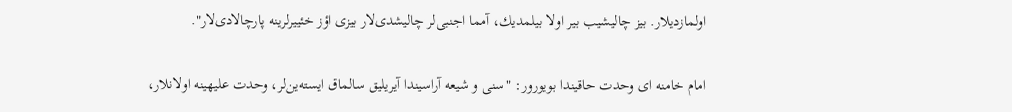اولمازدیلار. بیز چالیشیب بیر اولا بیلمدیك، آمما اجنبی‌لر چالیشدی‌لار بیزی اؤز خئییرلرینه پارچالادی‌لار".

امام خامنه ای وحدت حاقیندا بویورور: "سنی و شیعه آراسیندا آیریلیق سالماق ایسته‌ین‌لر، وحدت علیهینه اولانلار،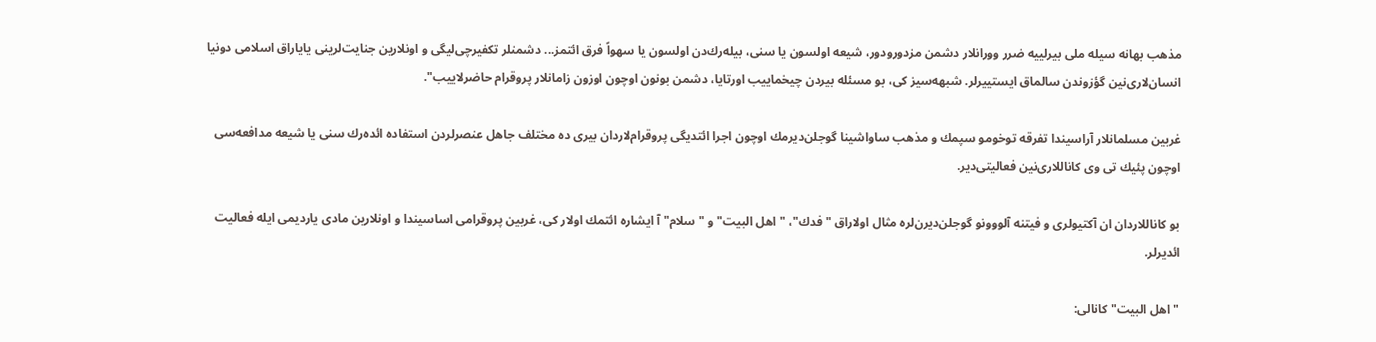مذهب بهانه سیله ملی بیرلییه ضرر وورانلار دشمن مزدورودور، شیعه اولسون یا سنی، بیله‌رك‌دن اولسون یا سهواً فرق ائتمز... دشمنلر تكفیرچی‌لیگی و اونلارین جنایت‌لرینی یایا‌راق اسلامی دونیا انسان‌لاری‌نین گؤزوندن سالماق ایستییرلر. شبهه‌سیز كی، بو مسئله بیردن چیخماییب اورتایا، دشمن بونون اوچون اوزون زامانلار پروقرام حاضرلاییب".

غربین مسلمانلار آراسیندا تفرقه توخومو سپمك و مذهب ساواشینا گوجلن‌دیرمك اوچون اجرا ائتدیگی پروقرام‌لاردان بیری ده مختلف جاهل عنصرلردن استفاده ائده‌رك سنی یا شیعه مدافعه‌سی اوچون پئیك تی وی كاناللاری‌نین فعالیتی‌دیر.

بو كاناللاردان ان آكتیو‌لری و فیتنه آلووونو گوجلن‌دیرن‌لره مثال اولا‌راق "فدك"، "اهل البیت" و "سلام"آ ایشاره ائتمك اولار كی، غربین پروقرامی اساسیندا و اونلارین مادی یاردیمی ایله فعالیت ائدیرلر.

"اهل البیت" كانا‌لی: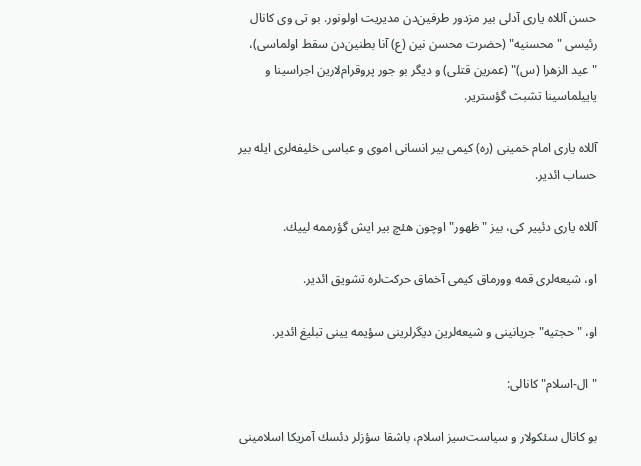حسن آللاه یاری آدلی بیر مزدور طرفین‌دن مدیریت اولونور. بو تی وی كانال رئیسی "محسنیه" (حضرت محسن نین (ع) آنا بطنین‌دن سقط اولماسی)، "عید الزهرا (س)" (عمرین قتلی) و دیگر بو جور پروقرام‌لارین اجراسینا و یاییلماسینا تشبث گؤستریر.

آللاه یاری امام خمینی (ره) كیمی بیر انسانی اموی و عباسی خلیفه‌لری ایله بیر حساب ائدیر.

آللاه یاری دئییر كی، بیز "ظهور" اوچون هئچ بیر ایش گؤرممه لییك.

او، شیعه‌لری قمه وورماق كیمی آخماق حركت‌لره تشویق ائدیر.

او، "حجتیه" جریانینی و شیعه‌لرین دیگرلرینی سؤیمه یینی تبلیغ ائدیر.

"ال-اسلام" كانا‌لی:

بو كانال سئكولار و سیاست‌سیز اسلام، باشقا سؤزلر دئسك آمریكا اسلامینی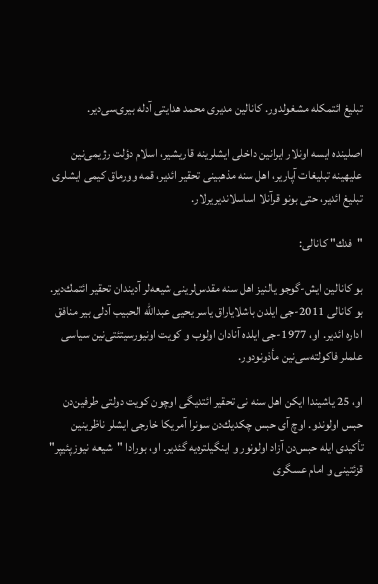تبلیغ ائتمكله مشغولدور. كانالین مدیری محمد هدایتی آدله بیری‌سی‌دیر.

اصلینده ایسه اونلار ایرانین داخلی ایشلرینه قاریشیر، اسلام دؤلت رژیمی‌نین علیهینه تبلیغات آپاریر، اهل سنه مذهبینی تحقیر ائدیر، قمه وورماق كیمی ایشلری تبلیغ ائدیر، حتی بونو قرآنلا اساسلاندیریرلار.

"فدك" كانا‌لی:

بو كانالین ایش-گوجو یالنیز اهل سنه مقدس‌لرینی شیعه‌لر آدیندان تحقیر ائتمك‌دیر. بو كانا‌لی 2011-جی ایلدن باشلایا‌راق یاسر یحیی عبدالله الحبیب آدلی بیر منافق اداره ائدیر. او، 1977-جی ایلده آنا‌دان اولوب و كویت اونیورسیتئتی‌نین سیاسی علملر فاكولته‌سی‌نین مأذونودور.

او، 25 یاشیندا ایكن اهل سنه نی تحقیر ائتدیگی اوچون كویت دولتی طرفین‌دن حبس اولوندو. اوچ آی حبس چكدیك‌دن سونرا آمریكا خارجی ایشلر ناظرینین تأكیدی ایله حبس‌دن آزاد اولونور و اینگیلتره‌یه گئدیر. او، بورادا "شیعه نیوزپئیپر" قزئتینی و امام عسگری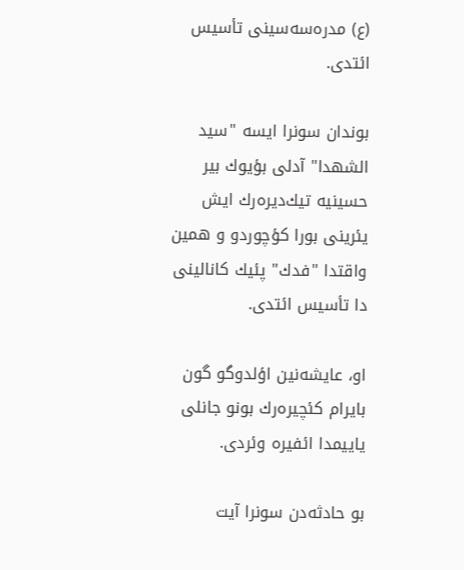(ع) مدره‌سه‌سینی تأسیس ائتدی.

بوندان سونرا ایسه "سید الشهدا" آدلی بؤیوك بیر حسینیه تیك‌دیره‌رك ایش یئرینی بورا كؤچوردو و همین واقتدا "فدك" پئیك كانالینی دا تأسیس ائتدی.

او، عایشه‌نین اؤلدوگو گون بایرام كئچیره‌رك بونو جانلی یاییمدا ائفیره وئردی.

بو حادثه‌دن سونرا آیت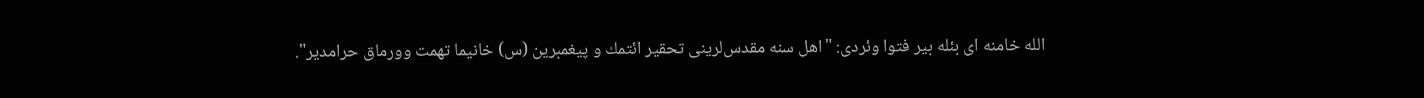الله خامنه ای بئله بیر فتوا وئردی: "اهل سنه مقدس‌لرینی تحقیر ائتمك و پیغمبرین (س) خانیما تهمت وورماق حرامدیر".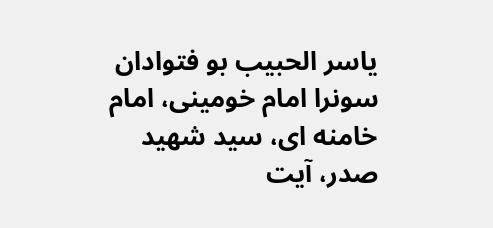یاسر الحبیب بو فتوا‌دان سونرا امام خومینی، امام خامنه ای، سید شهید صدر، آیت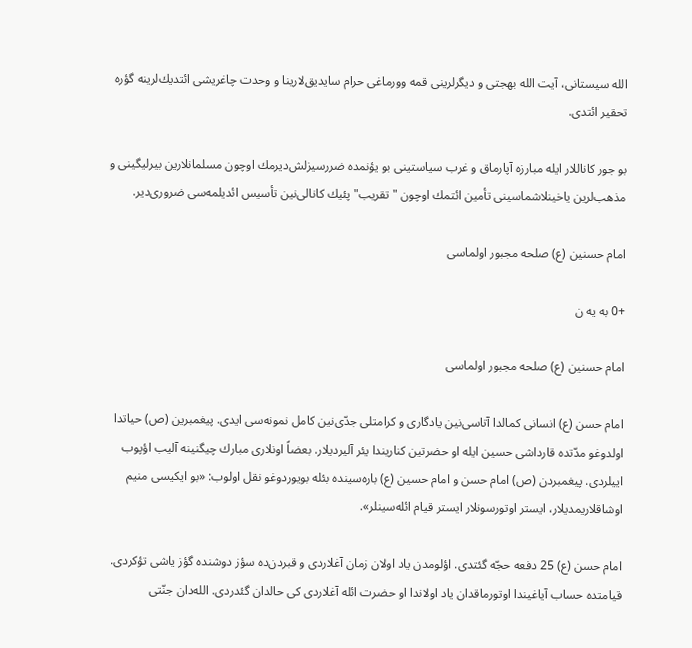الله سیستانی، آیت الله بهجتی و دیگرلرینی قمه وورماغی حرام سایدیق‌لارینا و وحدت چاغریشی ائتدیك‌لرینه گؤره تحقیر ائتدی.

بو جور كاناللار ایله مبارزه آپارماق و غرب سیاستینی بو یؤنمده ضررسیزلش‌دیرمك اوچون مسلمانلارین بیرلیگینی و مذهب‌لرین یاخینلاشماسینی تأمین ائتمك اوچون "تقریب" پئیك كانا‌لی‌نین تأسیس ائدیلمه‌سی ضروری‌دیر.

امام حسنین (ع) صلحه مجبور اولماسی

+0 به یه ن

امام حسنین (ع) صلحه مجبور اولماسی

امام حسن (ع) انسانی كمالدا آتاسی‌نین یادگاری و كرامتلی جدّی‌نین كامل نمونه‌سی ایدی. پیغمبرین (ص) حیاتدا اولدوغو مدّتده قارداشی حسین ایله او حضرتین كناریندا یئر آلیردیلار. بعضاً اونلاری مبارك چیگنینه آلیب اؤپوب اییلردی. پیغمبردن (ص) امام حسن و امام حسین (ع) باره‌سینده بئله بویوردوغو نقل اولوب: «بو ایكیسی منیم اوشاقلاریمدیلار، ایستر اوتورسونلار ایستر قیام ائله‌سینلر».

امام حسن (ع) 25 دفعه حجّه گئتدی. اؤلومدن یاد اولان زمان آغلاردی و قبردن‌ده سؤز دوشنده گؤز یاشی تؤكردی. قیامتده حساب آیاغیندا اوتورماقدان یاد اولاندا او حضرت ائله‌ آغلاردی كی حالدان گئدردی. الله‌دان جنّتی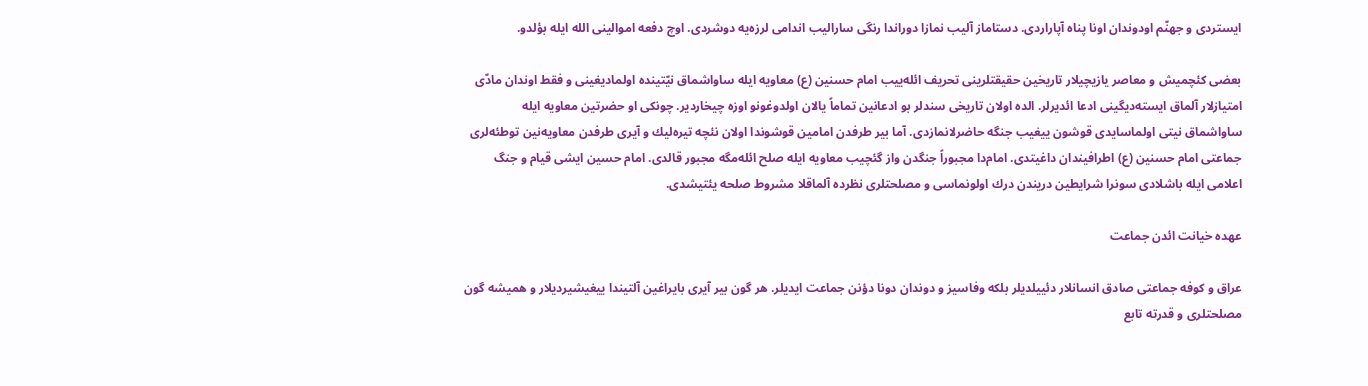ایستردی و جهنّم اودوندان اونا پناه آپاراردی. دستاماز آلیب نمازا دوراندا رنگی سارالیب اندامی لرزه‌یه دوشردی. اوچ دفعه اموالینی الله ‌ایله بؤلدو.

بعضی كئچمیش و معاصر یازیچیلار تاریخین حقیقتلرینی تحریف ائله‌ییب امام حسنین (ع) معاویه ‌ایله ساواشماق نیّتینده اولمادیغینی و فقط اوندان مادّی امتیازلار آلماق ایسته‌دیگینی ادعا ائدیرلر. الده اولان تاریخی سندلر بو ادعانین تماماً یالان اولدوغونو اوزه چیخاردیر. چونكی او حضرتین معاویه ایله ساواشماق نیتی اولماسایدی قوشون ییغیب جنگه حاضرلانمازدی. آما بیر طرفدن امامین قوشوندا اولان نئچه تیره‌لیك و آیری طرفدن معاویه‌نین توطئه‌لری جماعتی امام حسنین (ع) اطرافیندان داغیتدی. امام‌دا مجبوراً جنگدن واز گئچیب معاویه‌ ایله صلح ائله‌مگه مجبور قالدی. امام حسین ایشی قیام و جنگ اعلامی ایله باشلادی سونرا شرایطین دریندن درك اولونماسی و مصلحتلری نظرده آلماقلا مشروط صلحه یئتیشدی.

عهده خیانت ائدن جماعت

عراق و كوفه جماعتی صادق انسانلار دئییلدیلر بلكه وفاسیز و دوندان دونا دؤنن جماعت ایدیلر. هر گون بیر آیری بایراغین آلتیندا ییغیشیردیلار و همیشه گون مصلحتلری و قدرته تابع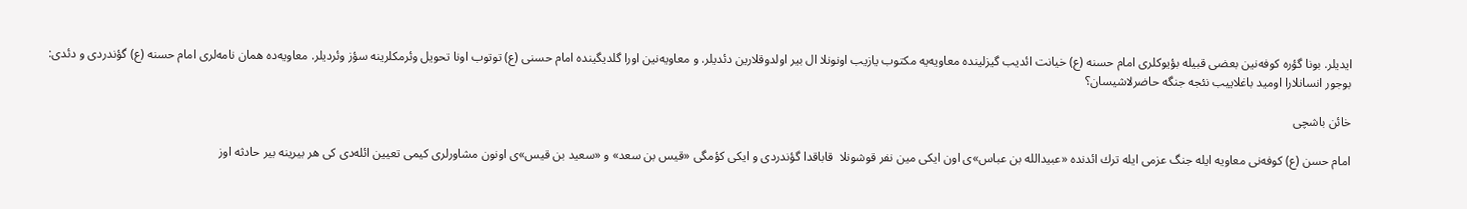ایدیلر. بونا گؤره كوفه‌نین بعضی قبیله بؤیوكلری امام حسنه (ع) خیانت ائدیب گیزلینده معاویه‌یه مكتوب یازیب اونونلا ال بیر اولدوقلارین دئدیلر. و معاویه‌نین اورا گلدیگینده امام حسنی (ع) توتوب اونا تحویل وئرمكلرینه سؤز وئردیلر. معاویه‌ده همان نامه‌لری امام حسنه (ع) گؤندردی و دئدی: بوجور انسانلارا اومید باغلاییب نئجه جنگه حاضرلاشیسان؟

خائن باشچی

امام حسن (ع) كوفه‌نی معاویه ایله جنگ عزمی ایله ترك ائدنده «عبیدالله بن عباس»ی اون ایكی مین نفر قوشونلا  قاباقدا گؤندردی و ایكی كؤمگی «قیس بن سعد» و «سعید بن قیس»ی اونون مشاورلری كیمی تعیین ائله‌دی كی هر بیرینه بیر حادثه اوز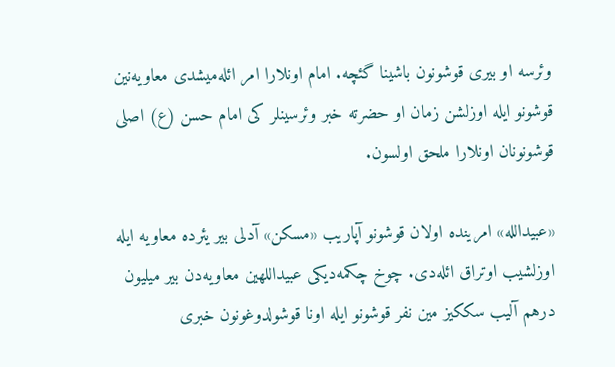وئرسه او بیری قوشونون باشینا گئچه. امام اونلارا امر ائله‌میشدی معاویه‌نین قوشونو ایله اوزلشن زمان او حضرته خبر وئرسینلر كی امام حسن (ع) اصلی قوشونونان اونلارا ملحق اولسون.

«عبیدالله» امرینده اولان قوشونو آپاریب «مسكن» آدلی بیر یئرده معاویه ایله اوزلشیب اوتراق ائله‌دی. چوخ چكمه‌دیكی عبیداللهین معاویه‌دن بیر میلیون درهم آلیب سككیز مین نفر قوشونو ایله اونا قوشولدوغونون خبری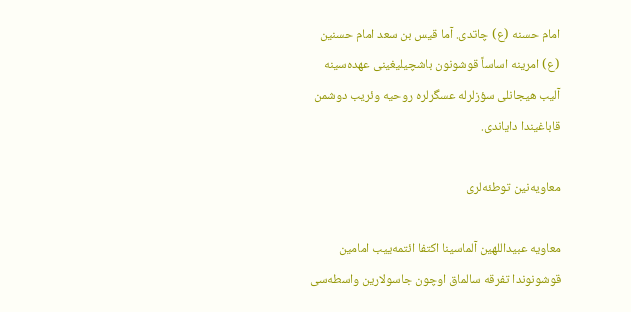امام حسنه (ع) چاتدی. آما قیس بن سعد امام حسنین (ع) امرینه اساساً قوشونون باشچیلیغینی عهده‌سینه آلیب هیجانلی سؤزلرله عسگرلره روحیه‌ وئریب دوشمن قاباغیندا دایاندی.

معاویه‌نین توطئه‌لری

معاویه عبیداللهین آلماسینا اكتفا ائتمه‌ییب امامین قوشونوندا تفرقه سالماق اوچون جاسولارین واسطه‌سی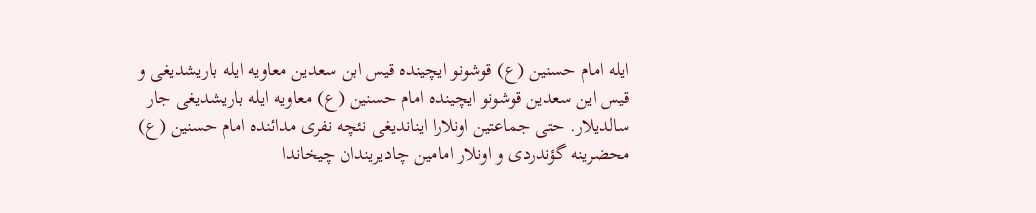ایله امام حسنین (ع) قوشونو ایچینده قیس ابن سعدین معاویه ایله باریشدیغی و قیس این سعدین قوشونو ایچینده امام حسنین (ع) معاویه ایله باریشدیغی جار سالدیلار. حتی جماعتین اونلارا ایناندیغی نئچه نفری مدائنده امام حسنین (ع) محضرینه گؤندردی و اونلار امامین چادیریندان چیخاندا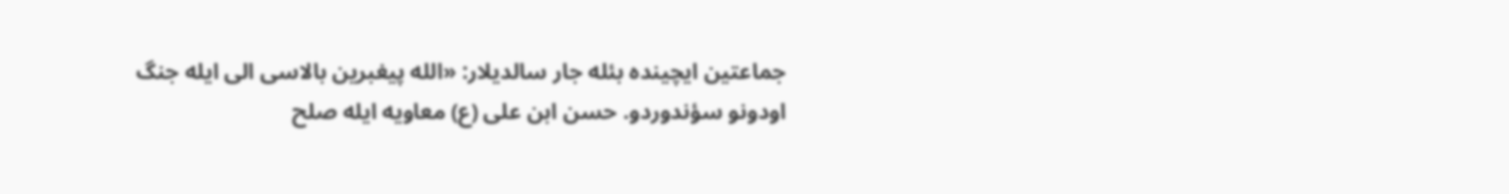جماعتین ایچینده بئله جار سالدیلار: «الله پیغبرین بالاسی الی ایله جنگ اودونو سؤندوردو. حسن ابن علی (ع) معاویه ایله صلح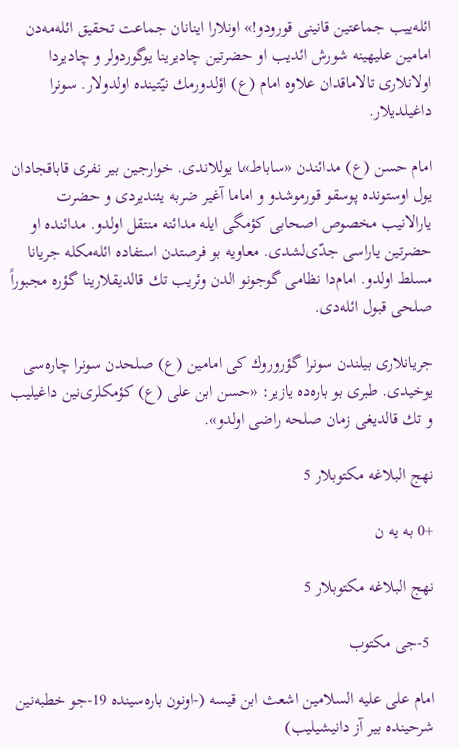ائله‌ییب جماعتین قانینی قورودو!» اونلارا اینانان جماعت تحقیق ائله‌مه‌دن امامین علیهینه شورش ائدیب او حضرتین چادیرینا یوگوردولر و چادیردا اولانلاری تالاماقدان علاوه امام (ع) اؤلدورمك نیّتینده اولدولار. سونرا داغیلدیلار.

امام حسن (ع) مدائندن «ساباط»ـا یوللاندی. خوارجین بیر نفری قاباقجادان یول اوستونده پوسقو قورموشدو و اماما آغیر ضربه یئندیردی و حضرت یارالانیب مخصوص اصحابی كؤمگی ایله مدائنه منتقل اولدو. مدائنده او حضرتین یاراسی جدّی‌لشدی. معاویه بو فرصتدن استفاده ائله‌مكله جریانا مسلط اولدو. امام‌دا نظامی گوجونو الدن وئریب تك قالدیقلارینا گؤره مجبوراً صلحی قبول ائله‌دی.

جریانلاری بیلندن سونرا گؤروروك كی امامین (ع) صلحدن سونرا چاره‌سی یوخیدی. طبری بو باره‌ده یازیر: «حسن ابن علی (ع) كؤمكلری‌نین داغیلیب و تك قالدیغی زمان صلحه راضی اولدو».

نهج البلاغه مكتوبلار 5

+0 به یه ن

نهج البلاغه مكتوبلار 5

 5-جی مكتوب

امام علی علیه السلامین اشعث ابن قیسه (-اونون باره‌سینده 19-جو خطبه‌‌‌نین شرحینده بیر آز دانیشیلیب)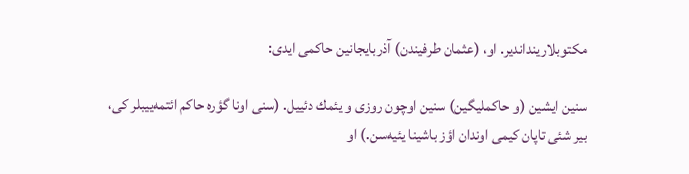مكتوبلارینداندیر. او، (عثمان طرفیندن) آذربایجانین حاكمی ایدی:

سنین ایشین (و حاكملیگین) سنین اوچون روزی و یئمك دئییل. (سنی اونا گؤره حاكم ائتمه‌ییبلر كی، بیر شئی تاپان كیمی اوندان اؤز باشینا یئیه‌سن.) او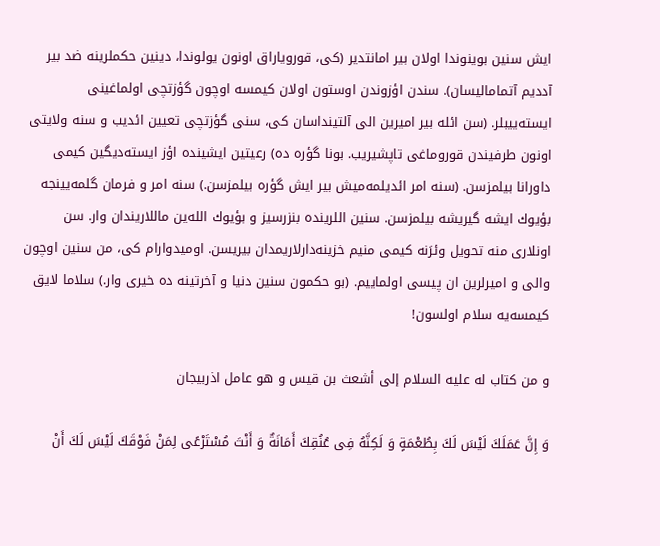ایش سنین بوینوندا اولان بیر امانتدیر (كی، قورویاراق اونون یولوندا، دینین حكملرینه ضد بیر آددیم آتمامالیسان). سندن اؤزوندن اوستون اولان كیمسه اوچون گؤزتچی اولماغینی ایسته‌ییبلر. (سن ائله بیر امیرین الی آلتینداسان كی، سنی گؤزتچی تعیین ائدیب و سنه ولایتی اونون طرفیندن قوروماغی تاپشیریب. بونا گؤره ده) رعیتین ایشینده اؤز ایسته‌دیگین كیمی داورانا بیلمزسن. (سنه امر ائدیلمه‌میش بیر ایش گؤره بیلمزسن.) سنه امر و فرمان گلمه‌یینجه بؤیوك ایشه گیریشه بیلمزسن. سنین اللرینده بنزرسیز و بؤیوك الله‌ین ماللاریندان وار. سن اونلاری منه تحویل وئرَنه كیمی منیم خزینه‌دارلاریمدان بیریسن. اومیدوارام كی، من سنین اوچون والی و امیرلرین ان پیسی اولماییم. (بو حكمون سنین دنیا و آخرتینه ده خیری وار.) سلاما لایق كیمسه‌یه سلام اولسون!

و من كتاب له علیه السلام إلى أشعث بن قیس و هو عامل اذربیجان

وَ إِنَّ عَمَلَكَ لَیْسَ لَكَ بِطُعْمَةٍ وَ لَكِنَّهُ فِی عُنُقِكَ أَمَانَةٌ وَ أَنْتَ مُسْتَرْعًى لِمَنْ فَوْقَكَ لَیْسَ لَكَ أَنْ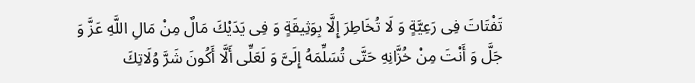تَفْتَاتَ فِی رَعِیَّةٍ وَ لَا تُخَاطِرَ إِلَّا بِوَثِیقَةٍ وَ فِی یَدَیْكَ مَالٌ مِنْ مَالِ اللَّهِ عَزَّ وَ جَلَّ وَ أَنْتَ مِنْ خُزَّانِهِ حَتَّى تُسَلِّمَهُ إِلَیَّ وَ لَعَلِّی أَلَّا أَكُونَ شَرَّ وُلَاتِكَ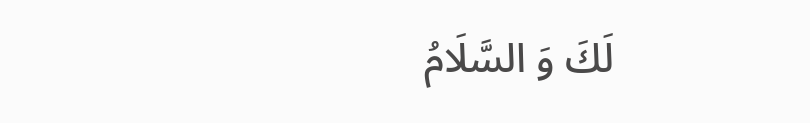لَكَ وَ السَّلَامُ